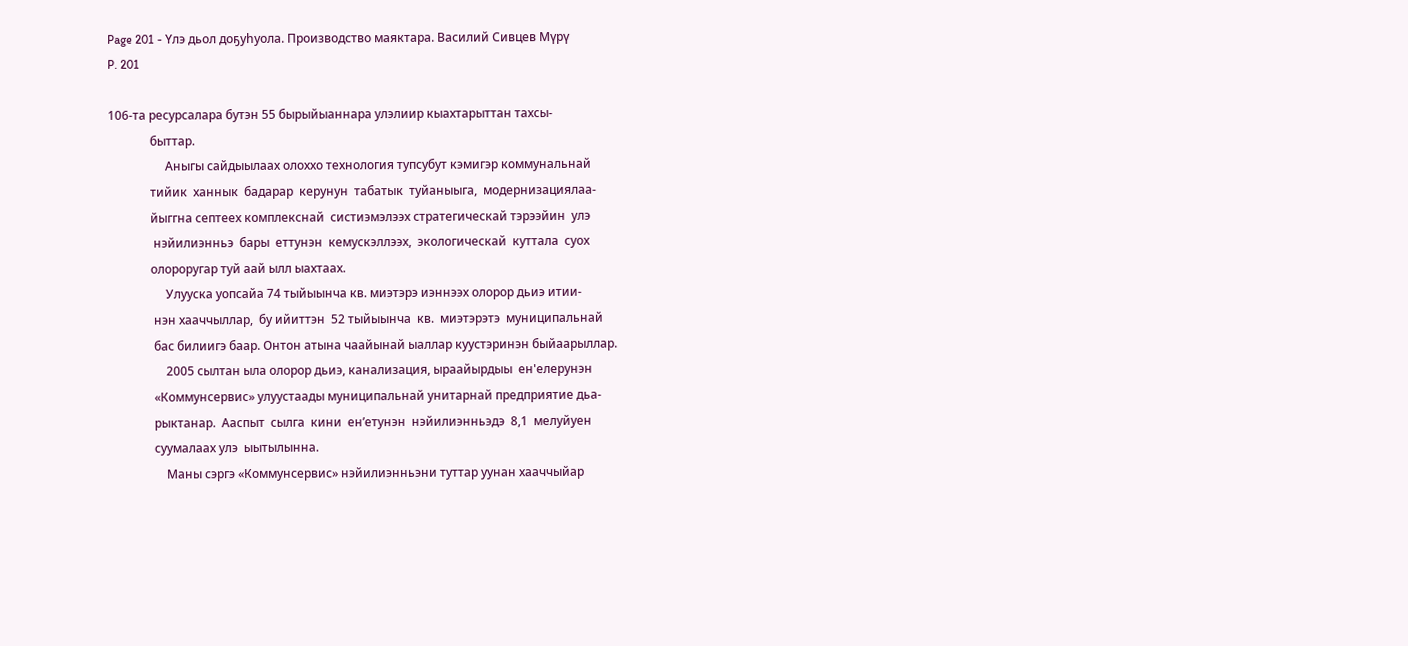Page 201 - Үлэ дьол доҕуһуола. Производство маяктара. Василий Сивцев Мүрү
P. 201

106-та ресурсалара бутэн 55 бырыйыаннара улэлиир кыахтарыттан тахсы-
              быттар.
                   Аныгы сайдыылаах олоххо технология тупсубут кэмигэр коммунальнай
              тийик  ханнык  бадарар  керунун  табатык  туйаныыга,  модернизациялаа-
              йыггна септеех комплекснай  систиэмэлээх стратегическай тэрээйин  улэ
               нэйилиэнньэ  бары  еттунэн  кемускэллээх,  экологическай  куттала  суох
              олороругар туй аай ылл ыахтаах.
                   Улууска уопсайа 74 тыйыынча кв. миэтэрэ иэннээх олорор дьиэ итии-
               нэн хааччыллар,  бу ийиттэн  52 тыйыынча  кв.  миэтэрэтэ  муниципальнай
               бас билиигэ баар. Онтон атына чаайынай ыаллар куустэринэн быйаарыллар.
                   2005 сылтан ыла олорор дьиэ, канализация, ыраайырдыы  ен'елерунэн
               «Коммунсервис» улуустаады муниципальнай унитарнай предприятие дьа-
               рыктанар.  Ааспыт  сылга  кини  ен’етунэн  нэйилиэнньэдэ  8,1  мелуйуен
               суумалаах улэ  ыытылынна.
                   Маны сэргэ «Коммунсервис» нэйилиэнньэни туттар уунан хааччыйар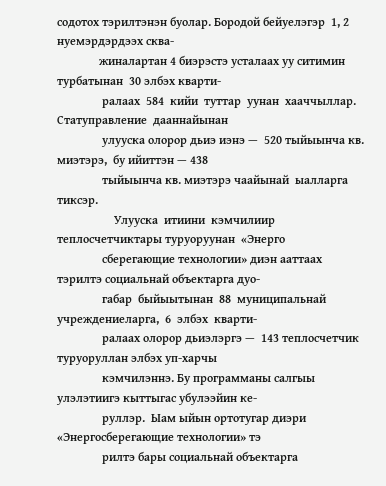содотох тэрилтэнэн буолар. Бородой бейуелэгэр  1, 2  нуемэрдэрдээх сква-
              жиналартан 4 биэрэстэ усталаах уу ситимин турбатынан  30 элбэх кварти-
               ралаах  584  кийи  туттар  уунан  хааччыллар.  Статуправление  дааннайынан
               улууска олорор дьиэ иэнэ —  520 тыйыынча кв. миэтэрэ,  бу ийиттэн — 438
               тыйыынча кв. миэтэрэ чаайынай  ыалларга тиксэр.
                   Улууска  итиини  кэмчилиир теплосчетчиктары туруоруунан  «Энерго
               сберегающие технологии» диэн ааттаах тэрилтэ социальнай объектарга дуо-
               габар  быйыытынан  88  муниципальнай  учреждениеларга,  6  элбэх  кварти-
               ралаах олорор дьиэлэргэ —  143 теплосчетчик туруоруллан элбэх уп-харчы
               кэмчилэннэ. Бу программаны салгыы улэлэтиигэ кыттыгас убулээйин ке-
               руллэр.  Ыам ыйын ортотугар диэри «Энергосберегающие технологии» тэ
               рилтэ бары социальнай объектарга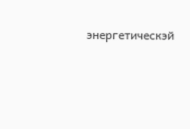энергетическэй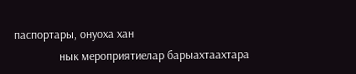паспортары, онуоха хан
               нык мероприятиелар барыахтаахтара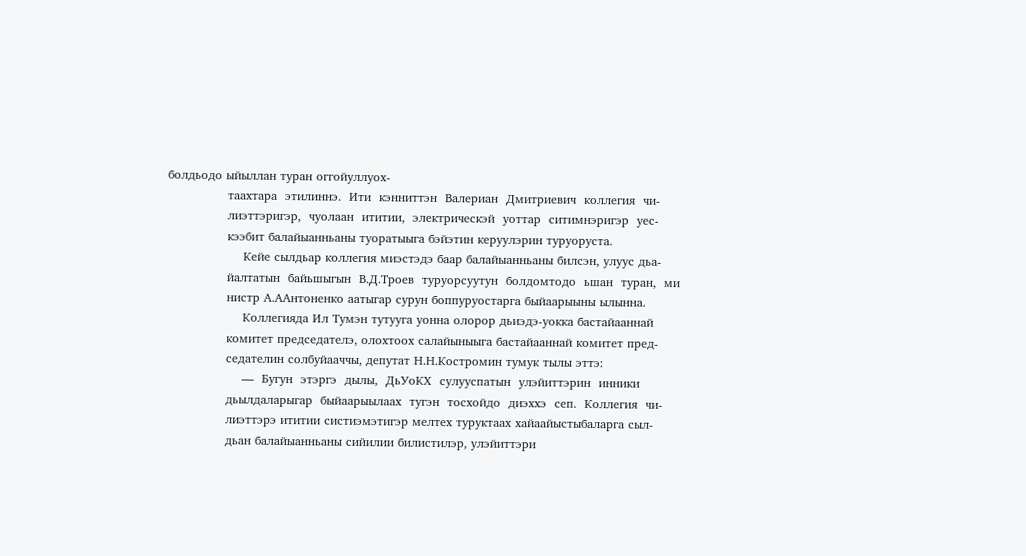болдьодо ыйыллан туран оггойуллуох-
               таахтара  этилиннэ.  Ити  кэнниттэн  Валериан  Дмитриевич  коллегия  чи-
               лиэттэригэр,  чуолаан  ититии,  электрическэй  уоттар  ситимнэригэр  уес-
               кээбит балайыанньаны туоратыыга бэйэтин керуулэрин туруоруста.
                   Кейе сылдьар коллегия миэстэдэ баар балайыанньаны билсэн, улуус дьа-
               йалтатын  байьшыгын  В.Д.Троев  туруорсуутун  болдомтодо  ьшан  туран,  ми
               нистр А.ААнтоненко аатыгар сурун боппуруостарга быйаарыыны ылынна.
                   Коллегияда Ил Тумэн тутууга уонна олорор дьиэдэ-уокка бастайааннай
               комитет председателэ, олохтоох салайыныыга бастайааннай комитет пред-
               седателин солбуйааччы, депутат Н.Н.Костромин тумук тылы эттэ:
                   —  Бугун  этэргэ  дылы,  ДьУоКХ  сулууспатын  улэйиттэрин  инники
               дьылдаларыгар  быйаарыылаах  тугэн  тосхойдо  диэххэ  сеп.  Коллегия  чи-
               лиэттэрэ ититии систиэмэтигэр мелтех туруктаах хайаайыстыбаларга сыл-
               дьан балайыанньаны сийилии билистилэр, улэйиттэри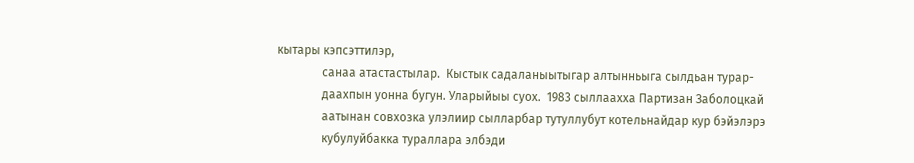кытары кэпсэттилэр,
               санаа атастастылар.  Кыстык садаланыытыгар алтынньыга сылдьан турар-
               даахпын уонна бугун. Уларыйыы суох.  1983 сыллаахха Партизан Заболоцкай
               аатынан совхозка улэлиир сылларбар тутуллубут котельнайдар кур бэйэлэрэ
               кубулуйбакка тураллара элбэди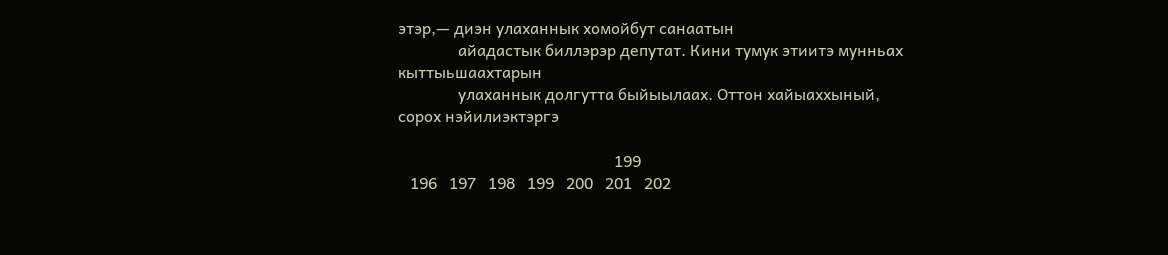этэр,— диэн улаханнык хомойбут санаатын
               айадастык биллэрэр депутат. Кини тумук этиитэ мунньах кыттыьшаахтарын
               улаханнык долгутта быйыылаах. Оттон хайыаххыный, сорох нэйилиэктэргэ

                                                      199
   196   197   198   199   200   201   202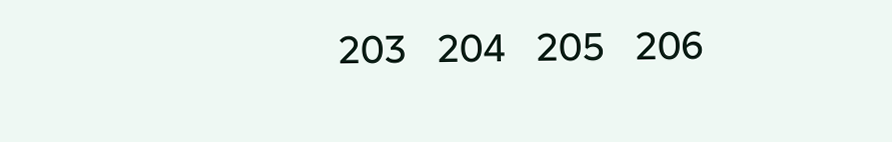203   204   205   206